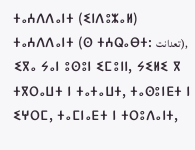ⵜⴰⵄⴷⴷⴰⵏⵜ (ⵉⵏⴷⵓⵣⴰⵍ)
ⵜⴰⵄⴷⴷⴰⵏⵜ (ⵙ ⵜⵄⵕⴰⴱⵜ: تعدانت), ⵉⴳⴰ ⵢⴰⵏ ⵓⵙⵓⵏ ⵉⵎⵓⵏⵏ, ⵢⵉⵍⵉ ⴳ ⵜⴳⵔⴰⵡⵜ ⵏ ⵜⴰⵜⴰⵡⵜ, ⵜⴰⵙⵓⵏⴹⵜ ⵏ ⵉⵖⵔⵎ, ⵜⴰⵎⵏⴰⴹⵜ ⵏ ⵜⵔⵓⴷⴰⵏⵜ,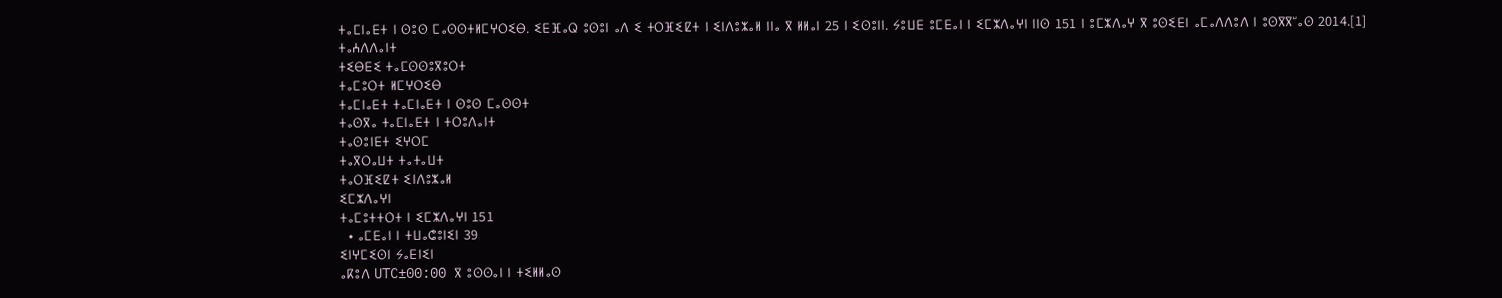ⵜⴰⵎⵏⴰⴹⵜ ⵏ ⵙⵓⵙ ⵎⴰⵙⵙⵜⵍⵎⵖⵔⵉⴱ. ⵉⴹⴼⴰⵕ ⵓⵙⵓⵏ ⴰⴷ ⵉ ⵜⵔⴼⵉⵇⵜ ⵏ ⵉⵏⴷⵓⵣⴰⵍ ⵏⵏⴰ ⴳ ⵍⵍⴰⵏ 25 ⵏ ⵉⵙⵓⵏⵏ. ⵢⵓⵡⴹ ⵓⵎⴹⴰⵏ ⵏ ⵉⵎⵣⴷⴰⵖⵏ ⵏⵏⵙ 151 ⵏ ⵓⵎⵣⴷⴰⵖ ⴳ ⵓⵙⵉⴹⵏ ⴰⵎⴰⴷⴷⵓⴷ ⵏ ⵓⵙⴳⴳⵯⴰⵙ 2014.[1]
ⵜⴰⵄⴷⴷⴰⵏⵜ
ⵜⵉⴱⴹⵉ ⵜⴰⵎⵙⵙⵓⴳⵓⵔⵜ
ⵜⴰⵎⵓⵔⵜ ⵍⵎⵖⵔⵉⴱ
ⵜⴰⵎⵏⴰⴹⵜ ⵜⴰⵎⵏⴰⴹⵜ ⵏ ⵙⵓⵙ ⵎⴰⵙⵙⵜ
ⵜⴰⵙⴳⴰ ⵜⴰⵎⵏⴰⴹⵜ ⵏ ⵜⵔⵓⴷⴰⵏⵜ
ⵜⴰⵙⵓⵏⴹⵜ ⵉⵖⵔⵎ
ⵜⴰⴳⵔⴰⵡⵜ ⵜⴰⵜⴰⵡⵜ
ⵜⴰⵔⴼⵉⵇⵜ ⵉⵏⴷⵓⵣⴰⵍ
ⵉⵎⵣⴷⴰⵖⵏ
ⵜⴰⵎⵓⵜⵜⵔⵜ ⵏ ⵉⵎⵣⴷⴰⵖⵏ 151
  • ⴰⵎⴹⴰⵏ ⵏ ⵜⵡⴰⵛⵓⵏⵉⵏ 39
ⵉⵏⵖⵎⵉⵙⵏ ⵢⴰⴹⵏⵉⵏ
ⴰⴽⵓⴷ UTC±00:00 ⴳ ⵓⵙⵙⴰⵏ ⵏ ⵜⵉⵍⵍⴰⵙ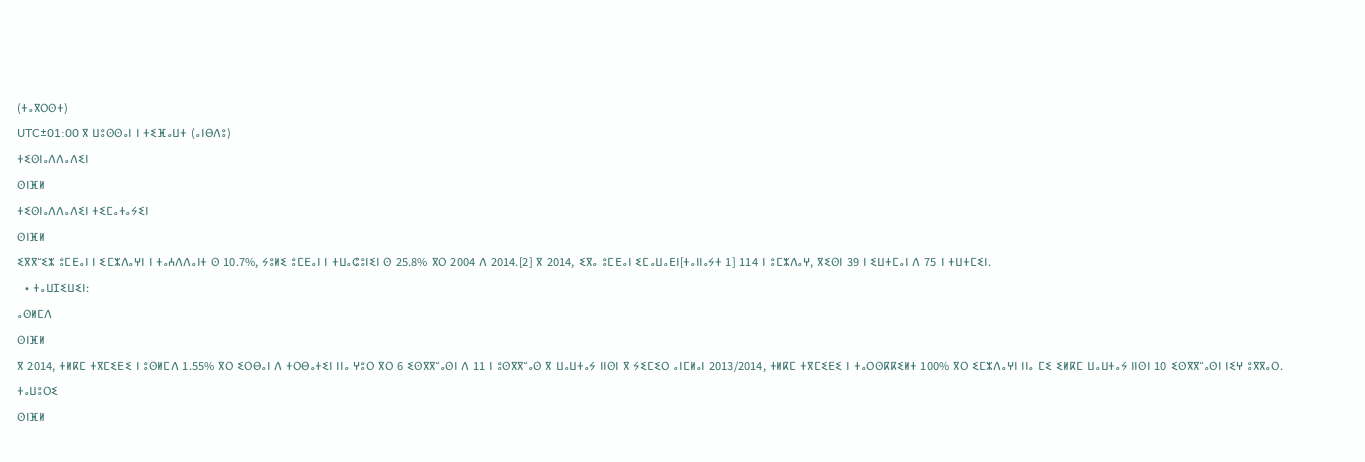(ⵜⴰⴳⵔⵙⵜ)
UTC±01:00 ⴳ ⵡⵓⵙⵙⴰⵏ ⵏ ⵜⵉⴼⴰⵡⵜ (ⴰⵏⴱⴷⵓ)
ⵜⵉⵙⵏⴰⴷⴷⴰⴷⵉⵏ
ⵙⵏⴼⵍ
ⵜⵉⵙⵏⴰⴷⴷⴰⴷⵉⵏ ⵜⵉⵎⴰⵜⴰⵢⵉⵏ
ⵙⵏⴼⵍ
ⵉⴳⴳⵯⵉⵣ ⵓⵎⴹⴰⵏ ⵏ ⵉⵎⵣⴷⴰⵖⵏ ⵏ ⵜⴰⵄⴷⴷⴰⵏⵜ ⵙ 10.7%, ⵢⵓⵍⵉ ⵓⵎⴹⴰⵏ ⵏ ⵜⵡⴰⵛⵓⵏⵉⵏ ⵙ 25.8% ⴳⵔ 2004 ⴷ 2014.[2] ⴳ 2014, ⵉⴳⴰ ⵓⵎⴹⴰⵏ ⵉⵎⴰⵡⴰⴹⵏ[ⵜⴰⵏⵏⴰⵢⵜ 1] 114 ⵏ ⵓⵎⵣⴷⴰⵖ, ⴳⵉⵙⵏ 39 ⵏ ⵉⵡⵜⵎⴰⵏ ⴷ 75 ⵏ ⵜⵡⵜⵎⵉⵏ.
  • ⵜⴰⵡⵊⵉⵡⵉⵏ:
ⴰⵙⵍⵎⴷ
ⵙⵏⴼⵍ
ⴳ 2014, ⵜⵍⴽⵎ ⵜⴳⵎⵉⴹⵉ ⵏ ⵓⵙⵍⵎⴷ 1.55% ⴳⵔ ⵉⵔⴱⴰⵏ ⴷ ⵜⵔⴱⴰⵜⵉⵏ ⵏⵏⴰ ⵖⵓⵔ ⴳⵔ 6 ⵉⵙⴳⴳⵯⴰⵙⵏ ⴷ 11 ⵏ ⵓⵙⴳⴳⵯⴰⵙ ⴳ ⵡⴰⵡⵜⴰⵢ ⵏⵏⵙⵏ ⴳ ⵢⵉⵎⵉⵔ ⴰⵏⵎⵍⴰⵏ 2013/2014, ⵜⵍⴽⵎ ⵜⴳⵎⵉⴹⵉ ⵏ ⵜⴰⵔⵙⴽⴽⵉⵍⵜ 100% ⴳⵔ ⵉⵎⵣⴷⴰⵖⵏ ⵏⵏⴰ ⵎⵉ ⵉⵍⴽⵎ ⵡⴰⵡⵜⴰⵢ ⵏⵏⵙⵏ 10 ⵉⵙⴳⴳⵯⴰⵙⵏ ⵏⵉⵖ ⵓⴳⴳⴰⵔ.
ⵜⴰⵡⵓⵔⵉ
ⵙⵏⴼⵍ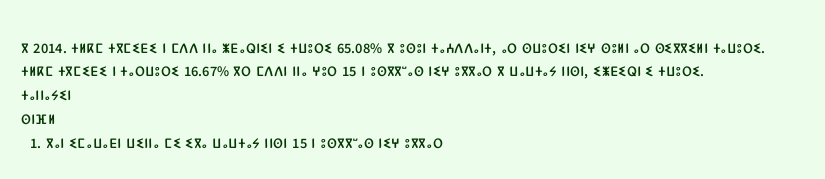ⴳ 2014. ⵜⵍⴽⵎ ⵜⴳⵎⵉⴹⵉ ⵏ ⵎⴷⴷ ⵏⵏⴰ ⵥⴹⴰⵕⵏⵉⵏ ⵉ ⵜⵡⵓⵔⵉ 65.08% ⴳ ⵓⵙⵓⵏ ⵜⴰⵄⴷⴷⴰⵏⵜ, ⴰⵔ ⵙⵡⵓⵔⵉⵏ ⵏⵉⵖ ⵙⵓⵍⵏ ⴰⵔ ⵙⵉⴳⴳⵉⵍⵏ ⵜⴰⵡⵓⵔⵉ. ⵜⵍⴽⵎ ⵜⴳⵎⵉⴹⵉ ⵏ ⵜⴰⵔⵡⵓⵔⵉ 16.67% ⴳⵔ ⵎⴷⴷⵏ ⵏⵏⴰ ⵖⵓⵔ 15 ⵏ ⵓⵙⴳⴳⵯⴰⵙ ⵏⵉⵖ ⵓⴳⴳⴰⵔ ⴳ ⵡⴰⵡⵜⴰⵢ ⵏⵏⵙⵏ, ⵉⵥⴹⵉⵕⵏ ⵉ ⵜⵡⵓⵔⵉ.
ⵜⴰⵏⵏⴰⵢⵉⵏ
ⵙⵏⴼⵍ
  1. ⴳⴰⵏ ⵉⵎⴰⵡⴰⴹⵏ ⵡⵉⵏⵏⴰ ⵎⵉ ⵉⴳⴰ ⵡⴰⵡⵜⴰⵢ ⵏⵏⵙⵏ 15 ⵏ ⵓⵙⴳⴳⵯⴰⵙ ⵏⵉⵖ ⵓⴳⴳⴰⵔ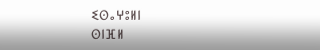ⵉⵙⴰⵖⵓⵍⵏ
ⵙⵏⴼⵍ